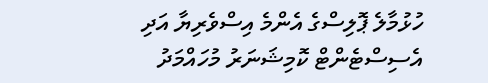ހުޅުމާލެ ޕޮލިސްގެ އެންމެ އިސްވެރިޔާ އަދި އެސިސްޓެންޓް ކޮމިޝަނަރު މުހައްމަދު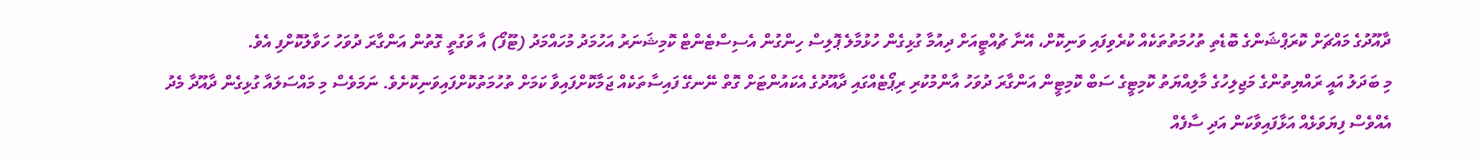ދާއޫދުގެ މައްޗަށް ކޮރަޕްޝަންގެ ބޮޑެތި ތުހުމަތުތަކެއް ކުރެވިފައި ވަނިކޮށް، އޭނާ ޗުއްޓީއަށް ދިއުމާ ގުޅިގެން ހުޅުމާލެ ޕޮލިސް ހިންގުން އެސިސްޓެންޓް ކޮމިޝަނަރު އަހުމަދު މުހައްމަދު (ޓޫފޯ) އާ ވަގުތީ ގޮތުން އަންގާރަ ދުވަހު ހަވާލުކޮށްފި އެވެ.
މި ބަދަލު އައީ ރައްޔިތުންގެ މަޖިލިހުގެ މާލިއްޔަތު ކޮމިޓީގެ ސަބް ކޮމިޓީން އަންގާރަ ދުވަހު އާންމުކުރި ރިޕޯޓެއްގައި ދާއޫދުގެ އެކައުންޓަށް ގޮތް ނޭނގޭ ފައިސާތަކެއް ޖަމާކޮށްފައިވާ ކަމަށް ތުހުމަތުކޮށްފައިވަނިކޮށެވެ. ނަމަވެސް މި މައްސަލައާ ގުޅިގެން ދާއޫދާ މެދު އެއްވެސް ފިޔަވަޅެއް އަޅާފައިވާކަން އަދި ސާފެއް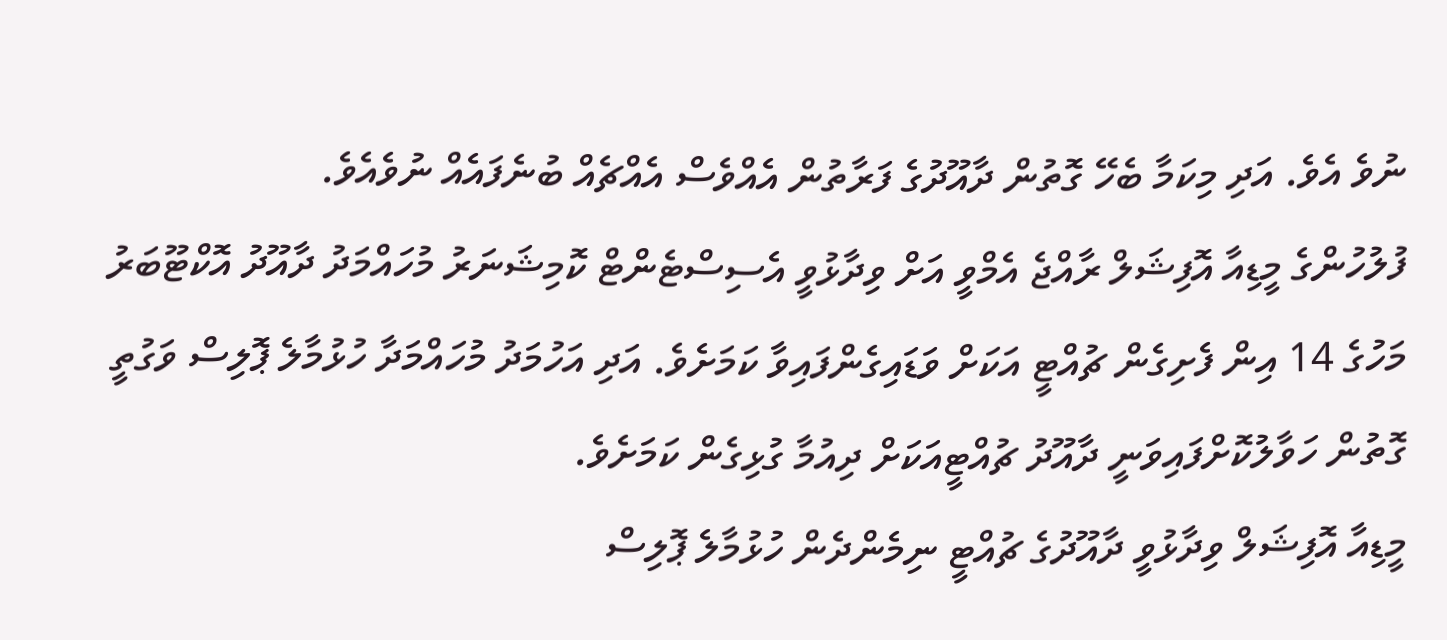ނުވެ އެވެ. އަދި މިކަމާ ބެހޭ ގޮތުން ދާއޫދުގެ ފަރާތުން އެއްވެސް އެއްޗެއް ބުނެފައެއް ނުވެއެވެ.
ފުލުހުންގެ މީޑިއާ އޮފިޝަލް ރާއްޖެ އެމްވީ އަށް ވިދާޅުވީ އެސިސްޓެންޓް ކޮމިޝަނަރު މުހައްމަދު ދާއޫދު އޮކްޓޫބަރު މަހުގެ 14 އިން ފެށިގެން ޗުއްޓީ އަކަށް ވަޑައިގެންފައިވާ ކަމަށެވެ. އަދި އަހުމަދު މުހައްމަދާ ހުޅުމާލެ ޕޮލިސް ވަގުތީ ގޮތުން ހަވާލުކޮށްފައިވަނީ ދާއޫދު ޗުއްޓީއަކަށް ދިއުމާ ގުޅިގެން ކަމަށެވެ.
މީޑިއާ އޮފިޝަލް ވިދާޅުވީ ދާއޫދުގެ ޗުއްޓީ ނިމެންދެން ހުޅުމާލެ ޕޮލިސް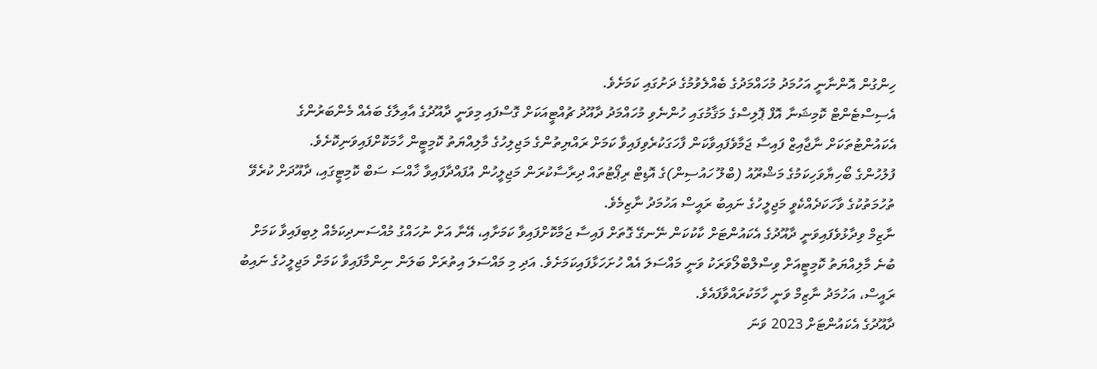ހިންގުން އޮންނާނީ އަހުމަދު މުހައްމަދުގެ ބެއްލެވުމުގެ ދަށުގައި ކަމަށެވެ.
އެސިސްޓެންޓް ކޮމިޝަނާ އޮފް ޕޮލިސްގެ މަޤާމުގައި ހުންނެވި މުހައްމަދު ދާއޫދު ޗުއްޓީއަކަށް ގޮސްފައި މިވަނީ ދާއޫދުގެ އާއިލާގެ ބައެއް މެންބަރުންގެ އެކައުންޓުތަކަށް ނާޖާއިޒް ފައިސާ ޖަމާވެފައިވާކަން ފާހަގަކުރެވިފައިވާ ކަމަށް ރައްޔިތުންގެ މަޖިލިހުގެ މާލިއްޔަތު ކޮމިޓީން ހާމަކޮށްފައިވަނިކޮށެވެ.
ފުލުހުންގެ ބޯހިޔާވަހިކަމުގެ މަޝްރޫއު (ބްލޫ ހައުސިން)ގެ އޮޑިޓް ރިޕޯޓުތައް ދިރާސާކުރަން މަޖިލީހުން އުފައްދާފައިވާ ޚާއްސަ ސަބް ކޮމިޓީގައި، ދާއޫދަށް ކުރެވޭ ތުހުމަތުކުގެ ވާހަކަދެއްކެވީ މަޖިލީހުގެ ނައިބު ރައީސް އަހުމަދު ނާޒިމެވެ.
ނާޒިމް ވިދާޅުވެފައިވަނީ ދާއޫދުގެ އެކައުންޓަށް ކާކުކަން ނޭނގޭ ގޮތަށް ފައިސާ ޖަމާކޮށްފައިވާ ކަމަށާއި، އޭނާ އަށް ނުހައްގު މުއްސަނދިކަމެއް ލިބިފައިވާ ކަމަށް ބުނެ މާލިއްޔަތު ކޮމިޓީއަށް ވިސްލްބްލޯވަރަކު ވަނީ މައްސަލަ އެއް ހުށަހަޅާފައިކަމަށެވެ. އަދި މި މައްސަލަ އިތުރަށް ބަލަން ނިންމާފައިވާ ކަމަށް މަޖިލީހުގެ ނައިބު ރައީސް، އަހުމަދު ނާޒިމް ވަނީ ހާމަކުރައްވާފައެވެ.
ދާއޫދުގެ އެކައުންޓަށް 2023 ވަނަ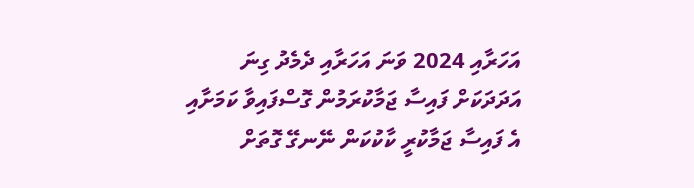އަހަރާއި 2024 ވަނަ އަހަރާއި ދެމެދު ގިނަ އަދަދަކަށް ފައިސާ ޖަމާކުރަމުން ގޮސްފައިވާ ކަމަށާއި އެ ފައިސާ ޖަމާކުރީ ކާކުކަން ނޭނގޭ ގޮތަށް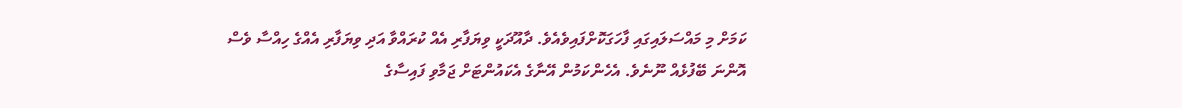ކަމަށް މި މައްސަލައިގައި ފާހަގަކޮށްފައިވެއެވެ. ދާއޫދަކީ ވިޔަފާރި އެއް ކުރައްވާ އަދި ވިޔަފާރި އެއްގެ ހިއްސާ ވެސް އޮންނަ ބޭފުޅެއް ނޫނެވެ. އެހެންކަމުން އޭނާގެ އެކައުންޓަށް ޖަމާވި ފައިސާގެ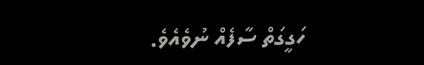ހަގީގަތް ސާފެއް ނުވެއެވެ.